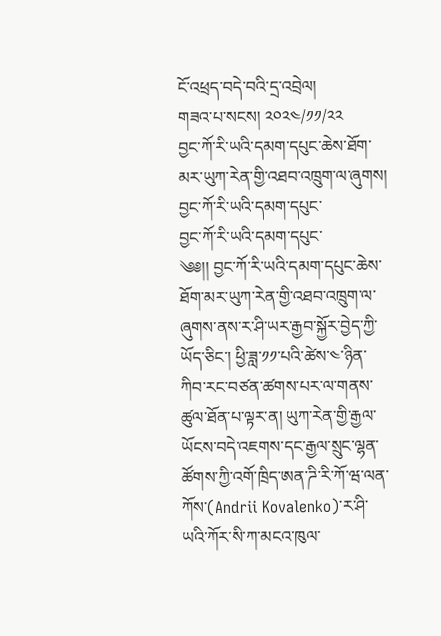ངོ་འཕྲད་བདེ་བའི་དྲ་འབྲེལ།
གཟའ་པ་སངས། ༢༠༢༤/༡༡/༢༢
བྱང་ཀོ་རི་ཡའི་དམག་དཔུང་ཆེས་ཐོག་མར་ཡུཀ་རེན་གྱི་འཐབ་འཁྲུག་ལ་ཞུགས།
བྱང་ཀོ་རི་ཡའི་དམག་དཔུང་
བྱང་ཀོ་རི་ཡའི་དམག་དཔུང་
༄༅།། བྱང་ཀོ་རི་ཡའི་དམག་དཔུང་ཆེས་ཐོག་མར་ཡུཀ་རེན་གྱི་འཐབ་འཁྲུག་ལ་ཞུགས་ནས་ར་ཤི་ཡར་རྒྱབ་སྐྱོར་བྱེད་ཀྱི་ཡོད་ཅིང་། ཕྱི་ཟླ་༡༡་པའི་ཚེས་༤་ཉིན་ཀིབ་རང་བཙན་ཚགས་པར་ལ་གནས་ཚུལ་ཐོན་པ་ལྟར་ན། ཡུཀ་རེན་གྱི་རྒྱལ་ཡོངས་བདེ་འཇགས་དང་རྒྱལ་སྲུང་ལྷན་ཚོགས་ཀྱི་འགོ་ཁྲིད་ཨན་ཌི་རི་ཀོ་ཝ་ལན་ཀོས་(Andrii Kovalenko)་ར་ཤི་ཡའི་ཀོར་སི་ཀ་མངའ་ཁུལ་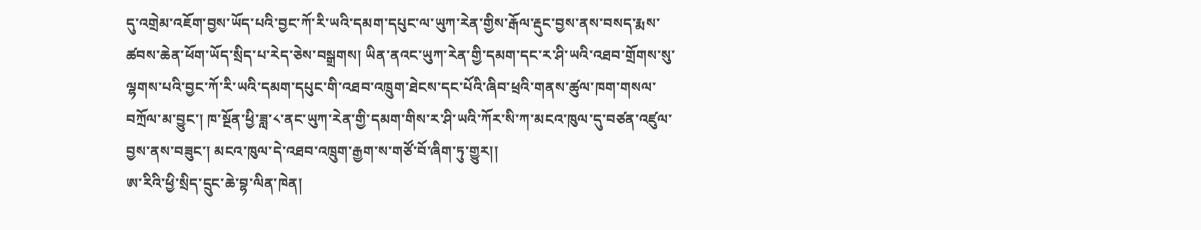དུ་འགྲེམ་འཇོག་བྱས་ཡོད་པའི་བྱང་ཀོ་རི་ཡའི་དམག་དཔུང་ལ་ཡུཀ་རེན་གྱིས་རྒོལ་རྡུང་བྱས་ནས་བསད་རྨས་ཚབས་ཆེན་ཕོག་ཡོད་སྲིད་པ་རེད་ཅེས་བསྒྲགས། ཡིན་ནའང་ཡུཀ་རེན་གྱི་དམག་དང་ར་ཤི་ཡའི་འཐབ་གྲོགས་སུ་ལྷགས་པའི་བྱང་ཀོ་རི་ཡའི་དམག་དཔུང་གི་འཐབ་འཁྲུག་ཐེངས་དང་པོའི་ཞིབ་ཕྲའི་གནས་ཚུལ་ཁག་གསལ་བཀྲོལ་མ་བྱུང་། ཁ་སྔོན་ཕྱི་ཟླ་༨་ནང་ཡུཀ་རེན་གྱི་དམག་གིས་ར་ཤི་ཡའི་ཀོར་སི་ཀ་མངའ་ཁུལ་དུ་བཙན་འཛུལ་བྱས་ནས་བཟུང་། མངའ་ཁུལ་དེ་འཐབ་འཁྲུག་རྒྱག་ས་གཙོ་བོ་ཞིག་ཏུ་གྱུར།།
ཨ་རིའི་ཕྱི་སྲིད་དྲུང་ཆེ་བྷ་ལིན་ཁེན།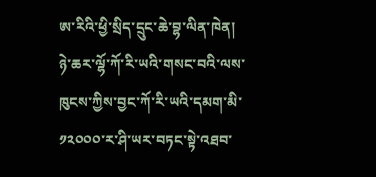ཨ་རིའི་ཕྱི་སྲིད་དྲུང་ཆེ་བྷ་ལིན་ཁེན།
ཉེ་ཆར་ལྷོ་ཀོ་རི་ཡའི་གསང་བའི་ལས་ཁུངས་ཀྱིས་བྱང་ཀོ་རི་ཡའི་དམག་མི་༡༢༠༠༠་ར་ཤི་ཡར་བཏང་སྟེ་འཐབ་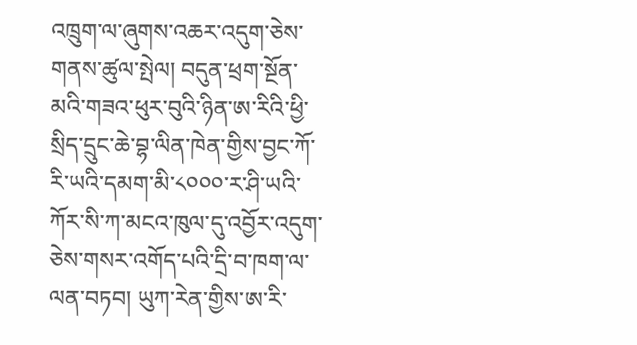འཁྲུག་ལ་ཞུགས་འཆར་འདུག་ཅེས་གནས་ཚུལ་སྤེལ། བདུན་ཕྲག་སྔོན་མའི་གཟའ་ཕུར་བུའི་ཉིན་ཨ་རིའི་ཕྱི་སྲིད་དྲུང་ཆེ་བྷ་ལིན་ཁེན་གྱིས་བྱང་ཀོ་རི་ཡའི་དམག་མི་༨༠༠༠་ར་ཤི་ཡའི་ཀོར་སི་ཀ་མངའ་ཁུལ་དུ་འབྱོར་འདུག་ཅེས་གསར་འགོད་པའི་དྲི་བ་ཁག་ལ་ལན་བཏབ། ཡུཀ་རེན་གྱིས་ཨ་རི་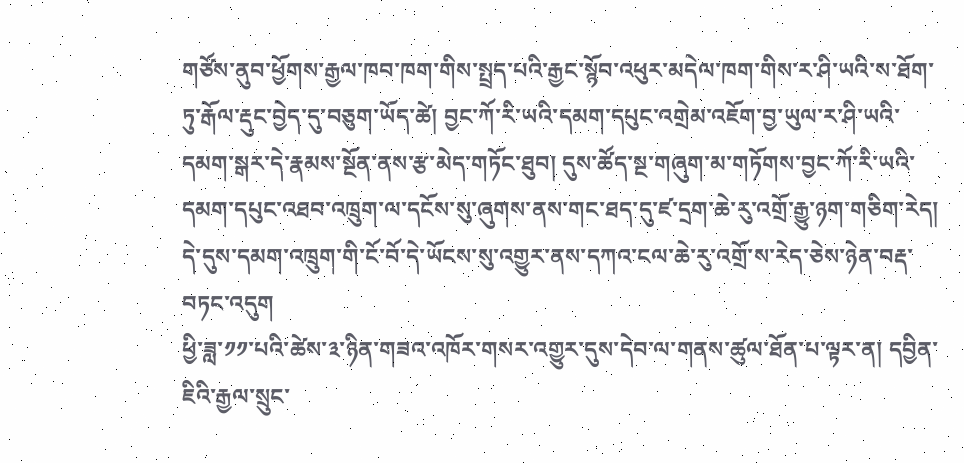གཙོས་ནུབ་ཕྱོགས་རྒྱལ་ཁབ་ཁག་གིས་སྤྲད་པའི་རྒྱང་སྙོབ་འཕུར་མདེལ་ཁག་གིས་ར་ཤི་ཡའི་ས་ཐོག་ཏུ་རྒོལ་རྡུང་བྱེད་དུ་བཅུག་ཡོད་ཚེ། བྱང་ཀོ་རི་ཡའི་དམག་དཔུང་འགྲེམ་འཇོག་བྱ་ཡུལ་ར་ཤི་ཡའི་དམག་སྒར་དེ་རྣམས་སྔོན་ནས་རྩ་མེད་གཏོང་ཐུབ། དུས་ཚོད་སྔ་གཞུག་མ་གཏོགས་བྱང་ཀོ་རི་ཡའི་དམག་དཔུང་འཐབ་འཁྲུག་ལ་དངོས་སུ་ཞུགས་ནས་གང་ཐད་དུ་ཛ་དྲག་ཆེ་རུ་འགྲོ་རྒྱུ་ཉག་གཅིག་རེད། དེ་དུས་དམག་འཁྲུག་གི་ངོ་བོ་དེ་ཡོངས་སུ་འགྱུར་ནས་དཀའ་ངལ་ཆེ་རུ་འགྲོ་ས་རེད་ཅེས་ཉེན་བརྡ་བཏང་འདུག
ཕྱི་ཟླ་༡༡་པའི་ཚེས་༣་ཉིན་གཟའ་འཁོར་གསར་འགྱུར་དུས་དེབ་ལ་གནས་ཚུལ་ཐོན་པ་ལྟར་ན། དབྱིན་ཇིའི་རྒྱལ་སྲུང་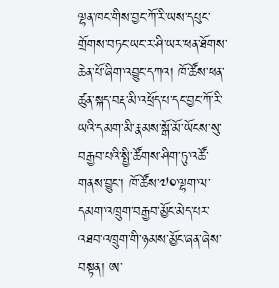ལྷན་ཁང་གིས་བྱང་ཀོ་རི་ཡས་དཔུང་གྲོགས་བཏང་ཡང་ར་ཤི་ཡར་ཕན་ཐོགས་ཆེན་པོ་ཞིག་འབྱུང་དཀའ། ཁོ་ཚོས་ཕན་ཚུན་སྐད་བརྡ་མི་འཕྲོད་པ་དང་བྱང་ཀོ་རི་ཡའི་དམག་མི་རྣམས་སྒོ་མོ་ཡོངས་སུ་བརྒྱབ་པའི་སྤྱི་ཚོགས་ཤིག་ཏུ་འཚོ་གནས་བྱུང་། ཁོ་ཚོས་༧༠་ལྷག་ལ་དམག་འཁྲུག་བརྒྱབ་མྱོང་མེད་པར་འཐབ་འཁྲུག་གི་ཉམས་མྱོང་ཞན་ཞེས་བསྟན། ཨ་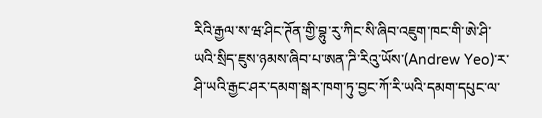རིའི་རྒྱལ་ས་ཝ་ཤིང་ཊོན་གྱི་བྷུ་རུ་ཀིང་སི་ཞིབ་འཇུག་ཁང་གི་ཨེ་ཤི་ཡའི་སྲིད་ཇུས་ཉམས་ཞིབ་པ་ཨན་ཌི་རིའུ་ཡོས་(Andrew Yeo)་ར་ཤི་ཡའི་རྒྱང་ཤར་དམག་སྒར་ཁག་ཏུ་བྱང་ཀོ་རི་ཡའི་དམག་དཔུང་ལ་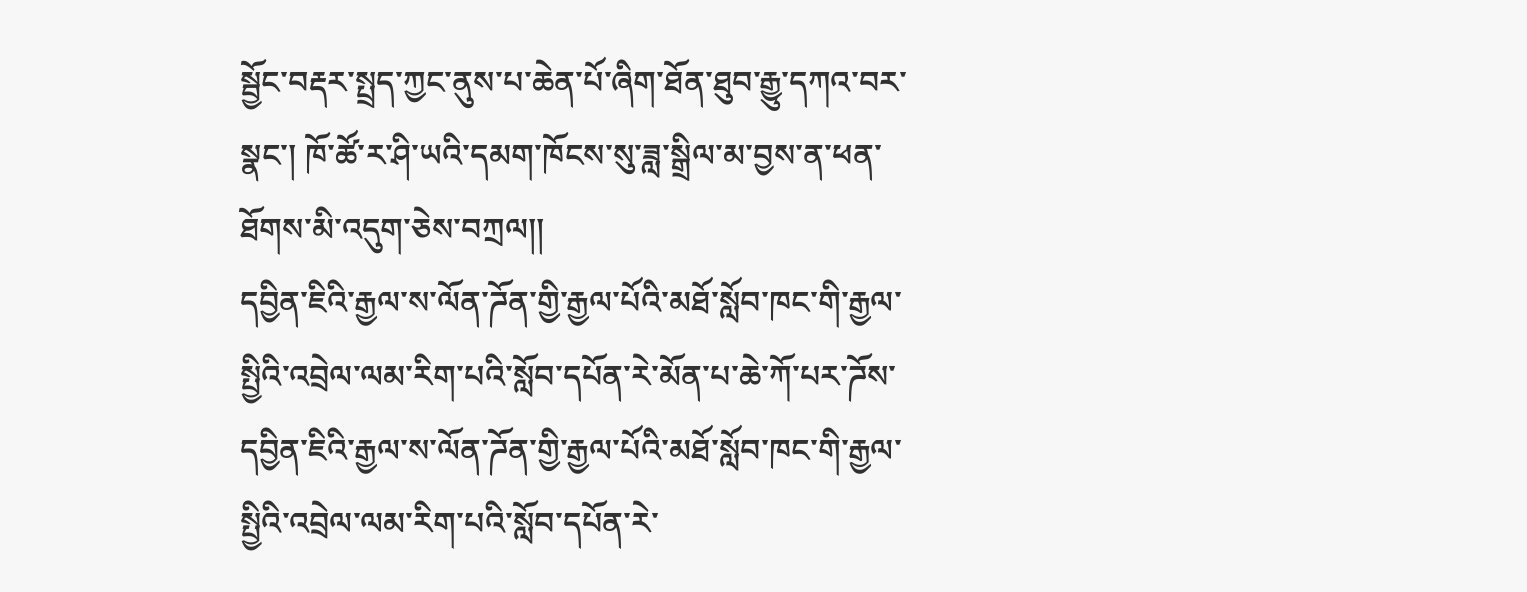སྦྱོང་བརྡར་སྤྲད་ཀྱང་ནུས་པ་ཆེན་པོ་ཞིག་ཐོན་ཐུབ་རྒྱུ་དཀའ་བར་སྣང་། ཁོ་ཚོ་ར་ཤི་ཡའི་དམག་ཁོངས་སུ་ཟླ་སྒྲིལ་མ་བྱས་ན་ཕན་ཐོགས་མི་འདུག་ཅེས་བཀྲལ།།
དབྱིན་ཇིའི་རྒྱལ་ས་ལོན་ཌོན་གྱི་རྒྱལ་པོའི་མཐོ་སློབ་ཁང་གི་རྒྱལ་སྤྱིའི་འབྲེལ་ལམ་རིག་པའི་སློབ་དཔོན་རེ་མོན་པ་ཆེ་ཀོ་པར་ཌོས་
དབྱིན་ཇིའི་རྒྱལ་ས་ལོན་ཌོན་གྱི་རྒྱལ་པོའི་མཐོ་སློབ་ཁང་གི་རྒྱལ་སྤྱིའི་འབྲེལ་ལམ་རིག་པའི་སློབ་དཔོན་རེ་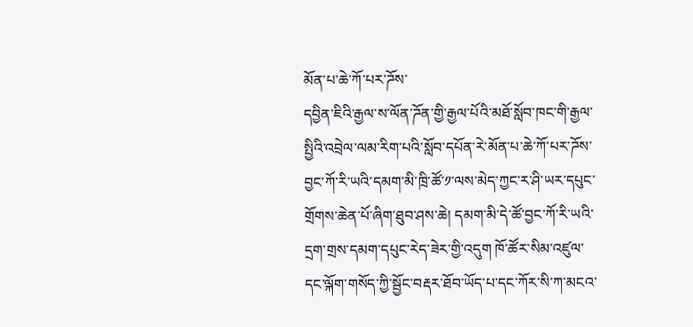མོན་པ་ཆེ་ཀོ་པར་ཌོས་
དབྱིན་ཇིའི་རྒྱལ་ས་ལོན་ཌོན་གྱི་རྒྱལ་པོའི་མཐོ་སློབ་ཁང་གི་རྒྱལ་སྤྱིའི་འབྲེལ་ལམ་རིག་པའི་སློབ་དཔོན་རེ་མོན་པ་ཆེ་ཀོ་པར་ཌོས་བྱང་ཀོ་རི་ཡའི་དམག་མི་ཁྲི་ཚོ་༡་ལས་མེད་ཀྱང་ར་ཤི་ཡར་དཔུང་གྲོགས་ཆེན་པོ་ཞིག་ཐུབ་ཤས་ཆེ། དམག་མི་དེ་ཚོ་བྱང་ཀོ་རི་ཡའི་དྲག་གྲས་དམག་དཔུང་རེད་ཟེར་གྱི་འདུག ཁོ་ཚོར་སིམ་འཛུལ་དང་ལྐོག་གསོད་ཀྱི་སྦྱོང་བརྡར་ཐོབ་ཡོད་པ་དང་ཀོར་སི་ཀ་མངའ་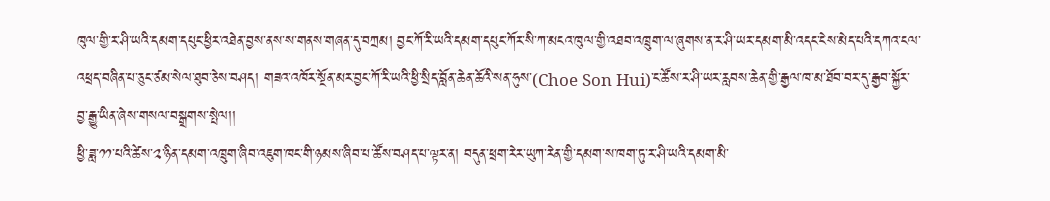ཁུལ་གྱི་ར་ཤི་ཡའི་དམག་དཔུང་ཕྱིར་འཐེན་བྱས་ནས་ས་གནས་གཞན་དུ་བཀྲམ། བྱང་ཀོ་རི་ཡའི་དམག་དཔུང་ཀོར་སི་ཀ་མངའ་ཁུལ་གྱི་འཐབ་འཁྲུག་ལ་ཞུགས་ན་ར་ཤི་ཡར་དམག་མི་འདང་ངེས་མེད་པའི་དཀའ་ངལ་འཕྲད་བཞིན་པ་ཅུང་ཙམ་སེལ་ཐུབ་ཅེས་བཤད། གཟའ་འཁོར་སྔོན་མར་བྱང་ཀོ་རི་ཡའི་ཕྱི་སྲིད་བློན་ཆེན་ཆོའི་སན་ཧུས་(Choe Son Hui)་ང་ཚོས་ར་ཤི་ཡར་རླབས་ཆེན་གྱི་རྒྱལ་ཁ་མ་ཐོབ་བར་དུ་རྒྱབ་སྐྱོར་བྱ་རྒྱུ་ཡིན་ཞེས་གསལ་བསྒྲགས་སྤེལ།།
ཕྱི་ཟླ་༡༡་པའི་ཚེས་༢་ཉིན་དམག་འཁྲུག་ཞིབ་འཇུག་ཁང་གི་ཉམས་ཞིབ་པ་ཚོས་བཤད་པ་ལྟར་ན། བདུན་ཕྲག་རེར་ཡུཀ་རེན་གྱི་དམག་ས་ཁག་ཏུ་ར་ཤི་ཡའི་དམག་མི་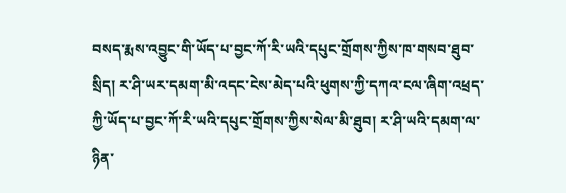བསད་རྨས་འབྱུང་གི་ཡོད་པ་བྱང་ཀོ་རི་ཡའི་དཔུང་གྲོགས་ཀྱིས་ཁ་གསབ་ཐུབ་སྲིད། ར་ཤི་ཡར་དམག་མི་འདང་ངེས་མེད་པའི་ཕུགས་ཀྱི་དཀའ་ངལ་ཞིག་འཕྲད་ཀྱི་ཡོད་པ་བྱང་ཀོ་རི་ཡའི་དཔུང་གྲོགས་ཀྱིས་སེལ་མི་ཐུབ། ར་ཤི་ཡའི་དམག་ལ་ཉིན་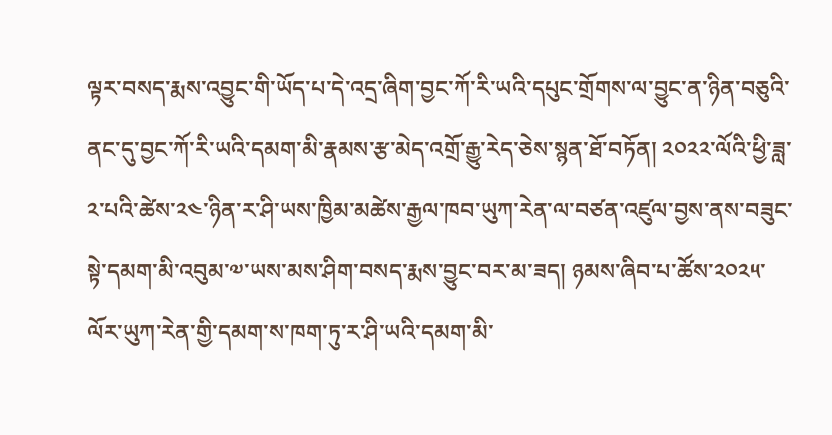ལྟར་བསད་རྨས་འབྱུང་གི་ཡོད་པ་དེ་འདྲ་ཞིག་བྱང་ཀོ་རི་ཡའི་དཔུང་གྲོགས་ལ་བྱུང་ན་ཉིན་བཅུའི་ནང་དུ་བྱང་ཀོ་རི་ཡའི་དམག་མི་རྣམས་རྩ་མེད་འགྲོ་རྒྱུ་རེད་ཅེས་སྙན་ཐོ་བཏོན། ༢༠༢༢་ལོའི་ཕྱི་ཟླ་༢་པའི་ཚེས་༢༤་ཉིན་ར་ཤི་ཡས་ཁྱིམ་མཚེས་རྒྱལ་ཁབ་ཡུཀ་རེན་ལ་བཙན་འཛུལ་བྱས་ནས་བཟུང་སྟེ་དམག་མི་འབུམ་༧་ཡས་མས་ཤིག་བསད་རྨས་བྱུང་བར་མ་ཟད། ཉམས་ཞིབ་པ་ཚོས་༢༠༢༥་ལོར་ཡུཀ་རེན་གྱི་དམག་ས་ཁག་ཏུ་ར་ཤི་ཡའི་དམག་མི་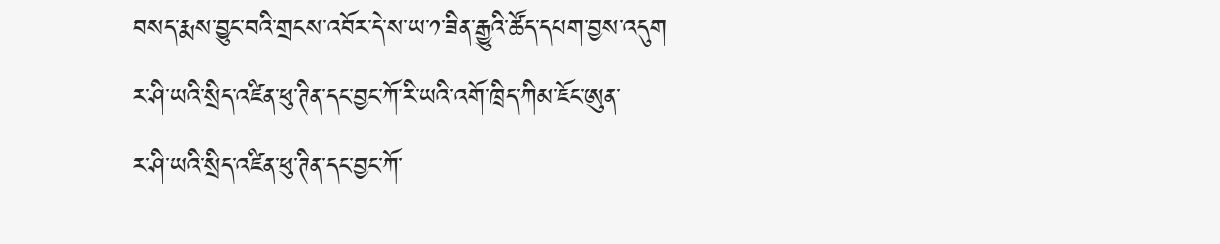བསད་རྨས་བྱུང་བའི་གྲངས་འབོར་དེ་ས་ཡ་༡་ཟིན་རྒྱུའི་ཚོད་དཔག་བྱས་འདུག
ར་ཤི་ཡའི་སྲིད་འཛིན་ཕུ་ཊིན་དང་བྱང་ཀོ་རི་ཡའི་འགོ་ཁྲིད་ཀིམ་ཇོང་ཨུན་
ར་ཤི་ཡའི་སྲིད་འཛིན་ཕུ་ཊིན་དང་བྱང་ཀོ་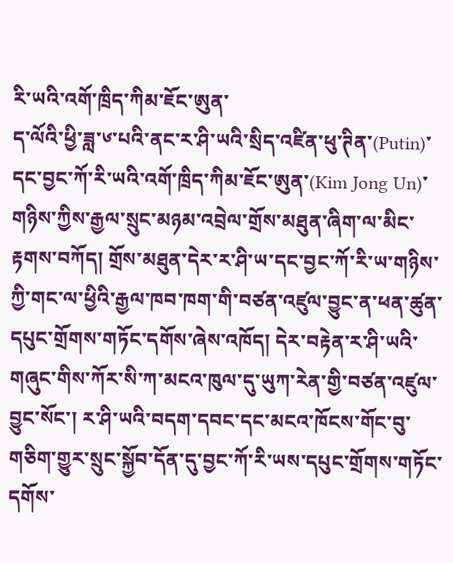རི་ཡའི་འགོ་ཁྲིད་ཀིམ་ཇོང་ཨུན་
ད་ལོའི་ཕྱི་ཟླ་༦་པའི་ནང་ར་ཤི་ཡའི་སྲིད་འཛིན་ཕུ་ཊིན་(Putin)་དང་བྱང་ཀོ་རི་ཡའི་འགོ་ཁྲིད་ཀིམ་ཇོང་ཨུན་(Kim Jong Un)་གཉིས་ཀྱིས་རྒྱལ་སྲུང་མཉམ་འབྲེལ་གྲོས་མཐུན་ཞིག་ལ་མིང་རྟགས་བཀོད། གྲོས་མཐུན་དེར་ར་ཤི་ཡ་དང་བྱང་ཀོ་རི་ཡ་གཉིས་ཀྱི་གང་ལ་ཕྱིའི་རྒྱལ་ཁབ་ཁག་གི་བཙན་འཛུལ་བྱུང་ན་ཕན་ཚུན་དཔུང་གྲོགས་གཏོང་དགོས་ཞེས་འཁོད། དེར་བརྟེན་ར་ཤི་ཡའི་གཞུང་གིས་ཀོར་སི་ཀ་མངའ་ཁུལ་དུ་ཡུཀ་རེན་གྱི་བཙན་འཛུལ་བྱུང་སོང་། ར་ཤི་ཡའི་བདག་དབང་དང་མངའ་ཁོངས་གོང་བུ་གཅིག་གྱུར་སྲུང་སྐྱོབ་དོན་དུ་བྱང་ཀོ་རི་ཡས་དཔུང་གྲོགས་གཏོང་དགོས་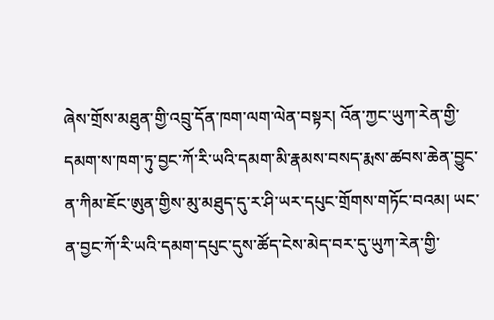ཞེས་གྲོས་མཐུན་གྱི་འབྲུ་དོན་ཁག་ལག་ལེན་བསྟར། འོན་ཀྱང་ཡུཀ་རེན་གྱི་དམག་ས་ཁག་ཏུ་བྱང་ཀོ་རི་ཡའི་དམག་མི་རྣམས་བསད་རྨས་ཚབས་ཆེན་བྱུང་ན་ཀིམ་ཇོང་ཨུན་གྱིས་མུ་མཐུད་དུ་ར་ཤི་ཡར་དཔུང་གྲོགས་གཏོང་བའམ། ཡང་ན་བྱང་ཀོ་རི་ཡའི་དམག་དཔུང་དུས་ཚོད་ངེས་མེད་བར་དུ་ཡུཀ་རེན་གྱི་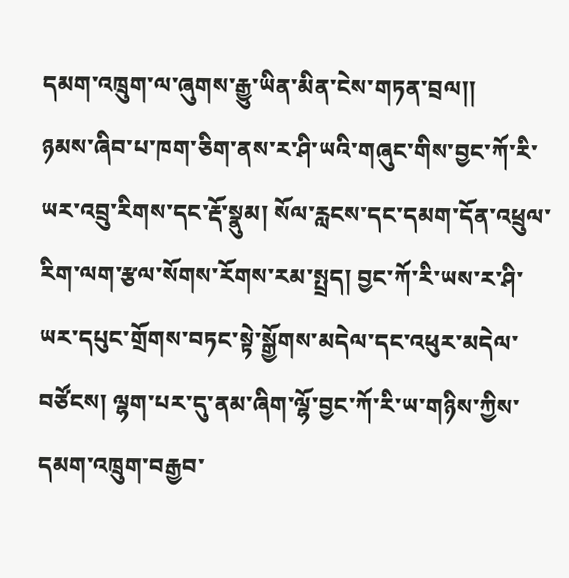དམག་འཁྲུག་ལ་ཞུགས་རྒྱུ་ཡིན་མིན་ངེས་གཏན་བྲལ།།
ཉམས་ཞིབ་པ་ཁག་ཅིག་ནས་ར་ཤི་ཡའི་གཞུང་གིས་བྱང་ཀོ་རི་ཡར་འབྲུ་རིགས་དང་རྡོ་སྣུམ། སོལ་རླངས་དང་དམག་དོན་འཕྲུལ་རིག་ལག་རྩལ་སོགས་རོགས་རམ་སྤྲད། བྱང་ཀོ་རི་ཡས་ར་ཤི་ཡར་དཔུང་གྲོགས་བཏང་སྟེ་སྒྱོགས་མདེལ་དང་འཕུར་མདེལ་བཙོངས། ལྷག་པར་དུ་ནམ་ཞིག་ལྷོ་བྱང་ཀོ་རི་ཡ་གཉིས་ཀྱིས་དམག་འཁྲུག་བརྒྱབ་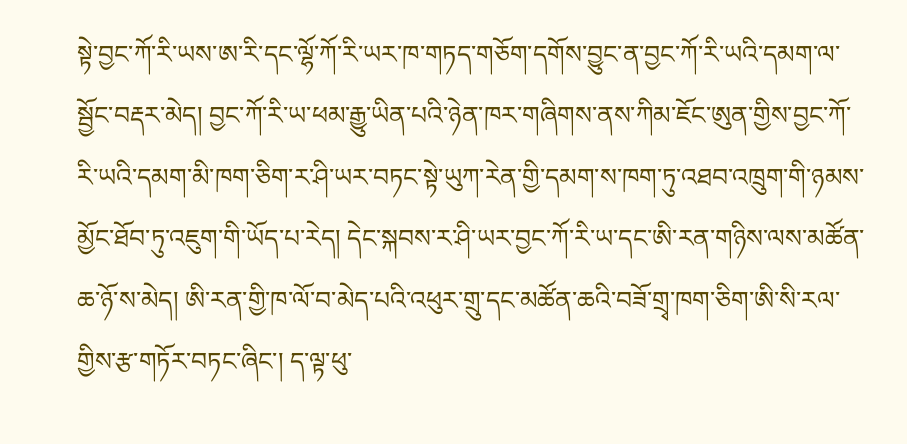སྟེ་བྱང་ཀོ་རི་ཡས་ཨ་རི་དང་ལྷོ་ཀོ་རི་ཡར་ཁ་གཏད་གཅོག་དགོས་བྱུང་ན་བྱང་ཀོ་རི་ཡའི་དམག་ལ་སྦྱོང་བརྡར་མེད། བྱང་ཀོ་རི་ཡ་ཕམ་རྒྱུ་ཡིན་པའི་ཉེན་ཁར་གཞིགས་ནས་ཀིམ་ཇོང་ཨུན་གྱིས་བྱང་ཀོ་རི་ཡའི་དམག་མི་ཁག་ཅིག་ར་ཤི་ཡར་བཏང་སྟེ་ཡུཀ་རེན་གྱི་དམག་ས་ཁག་ཏུ་འཐབ་འཁྲུག་གི་ཉམས་མྱོང་ཐོབ་ཏུ་འཇུག་གི་ཡོད་པ་རེད། དེང་སྐབས་ར་ཤི་ཡར་བྱང་ཀོ་རི་ཡ་དང་ཨི་རན་གཉིས་ལས་མཚོན་ཆ་ཉོ་ས་མེད། ཨི་རན་གྱི་ཁ་ལོ་བ་མེད་པའི་འཕུར་གྲུ་དང་མཚོན་ཆའི་བཟོ་གྲྭ་ཁག་ཅིག་ཨི་སི་རལ་གྱིས་རྩ་གཏོར་བཏང་ཞིང་། ད་ལྟ་ཕུ་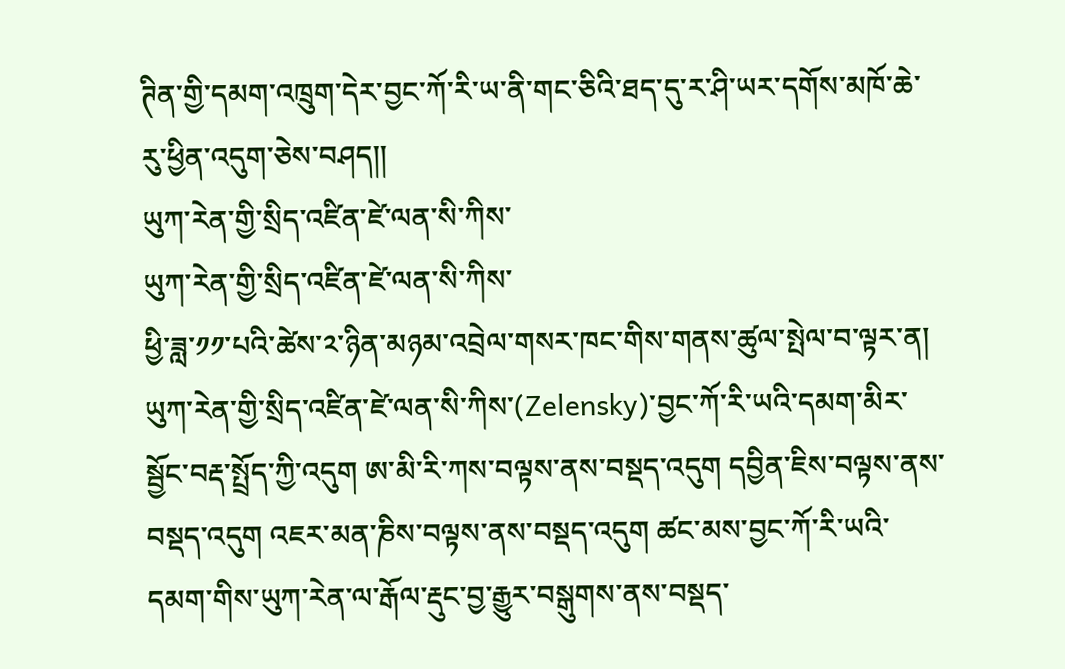ཊིན་གྱི་དམག་འཁྲུག་དེར་བྱང་ཀོ་རི་ཡ་ནི་གང་ཅིའི་ཐད་དུ་ར་ཤི་ཡར་དགོས་མཁོ་ཆེ་རུ་ཕྱིན་འདུག་ཅེས་བཤད།།
ཡུཀ་རེན་གྱི་སྲིད་འཛིན་ཛེ་ལན་སི་ཀིས་
ཡུཀ་རེན་གྱི་སྲིད་འཛིན་ཛེ་ལན་སི་ཀིས་
ཕྱི་ཟླ་༡༡་པའི་ཚེས་༢་ཉིན་མཉམ་འབྲེལ་གསར་ཁང་གིས་གནས་ཚུལ་སྤེལ་བ་ལྟར་ན། ཡུཀ་རེན་གྱི་སྲིད་འཛིན་ཛེ་ལན་སི་ཀིས་(Zelensky)་བྱང་ཀོ་རི་ཡའི་དམག་མིར་སྦྱོང་བརྡ་སྤྲོད་ཀྱི་འདུག ཨ་མི་རི་ཀས་བལྟས་ནས་བསྡད་འདུག དབྱིན་ཇིས་བལྟས་ནས་བསྡད་འདུག འཇར་མན་ཎིས་བལྟས་ནས་བསྡད་འདུག ཚང་མས་བྱང་ཀོ་རི་ཡའི་དམག་གིས་ཡུཀ་རེན་ལ་རྒོལ་རྡུང་བྱ་རྒྱུར་བསྒུགས་ནས་བསྡད་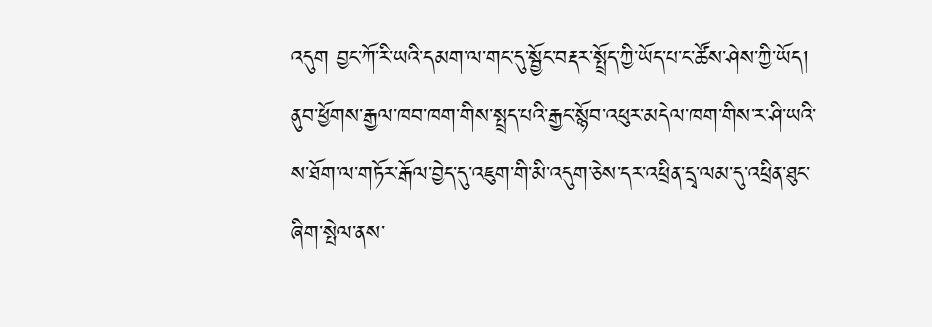འདུག བྱང་ཀོ་རི་ཡའི་དམག་ལ་གང་དུ་སྦྱོང་བརྡར་སྤྲོད་ཀྱི་ཡོད་པ་ང་ཚོས་ཤེས་ཀྱི་ཡོད། ནུབ་ཕྱོགས་རྒྱལ་ཁབ་ཁག་གིས་སྤྲད་པའི་རྒྱང་སྙོབ་འཕུར་མདེལ་ཁག་གིས་ར་ཤི་ཡའི་ས་ཐོག་ལ་གཏོར་རྒོལ་བྱེད་དུ་འཇུག་གི་མི་འདུག་ཅེས་དར་འཕྲིན་དྲྭ་ལམ་དུ་འཕྲིན་ཐུང་ཞིག་སྤེལ་ནས་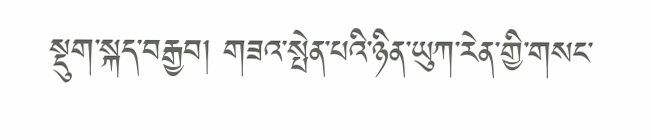སྡུག་སྐད་བརྒྱབ། གཟའ་སྤེན་པའི་ཉིན་ཡུཀ་རེན་གྱི་གསང་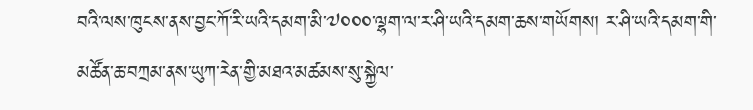བའི་ལས་ཁུངས་ནས་བྱང་ཀོ་རི་ཡའི་དམག་མི་༧༠༠༠་ལྷག་ལ་ར་ཤི་ཡའི་དམག་ཆས་གཡོགས། ར་ཤི་ཡའི་དམག་གི་མཚོན་ཆ་བཀྲམ་ནས་ཡུཀ་རེན་གྱི་མཐའ་མཚམས་སུ་སྐྱེལ་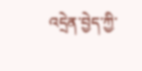འདྲེན་བྱེད་ཀྱི་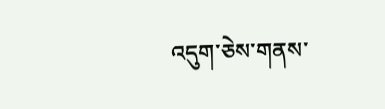འདུག་ཅེས་གནས་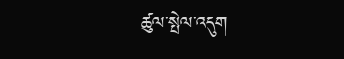ཚུལ་སྤེལ་འདུག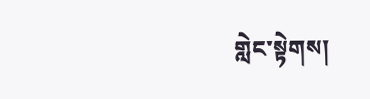གླེང་སྟེགས།